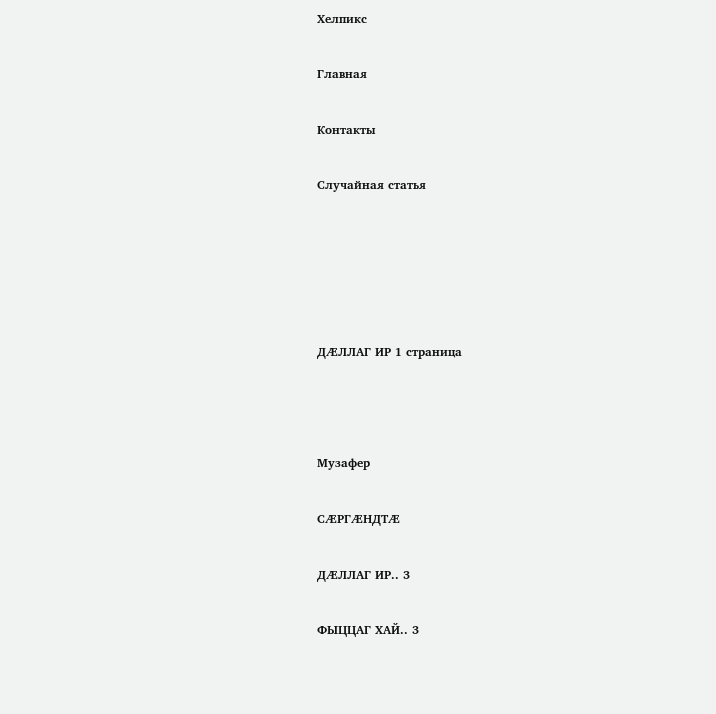Хелпикс

Главная

Контакты

Случайная статья





ДÆЛЛАГ ИР 1 страница



Музафер

СÆРГÆНДТÆ

ДÆЛЛАГ ИР.. 3

ФЫЦЦАГ ХАЙ.. 3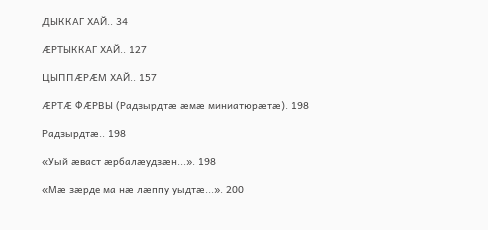ДЫККАГ ХАЙ.. 34

ÆРТЫККАГ ХАЙ.. 127

ЦЫППÆРÆМ ХАЙ.. 157

ÆРТÆ ФÆРВЫ (Радзырдтæ æмæ миниатюрæтæ). 198

Радзырдтæ.. 198

«Уый æваст æрбалæудзæн...». 198

«Мæ зæрде ма нæ лæппу уыдтæ...». 200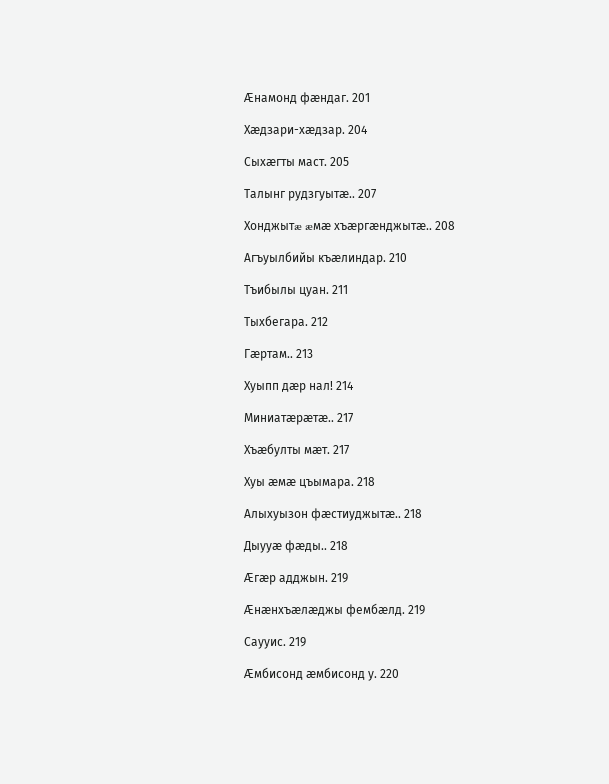Æнамонд фæндаг. 201

Хæдзари-хæдзар. 204

Сыхæгты маст. 205

Талынг рудзгуытæ.. 207

Хонджытæ æмæ хъæргæнджытæ.. 208

Агъуылбийы къæлиндар. 210

Тъибылы цуан. 211

Тыхбегара. 212

Гæртам.. 213

Хуыпп дæр нал! 214

Миниатæрæтæ.. 217

Хъæбулты мæт. 217

Хуы æмæ цъымара. 218

Алыхуызон фæстиуджытæ.. 218

Дыууæ фæды.. 218

Æгæр адджын. 219

Æнæнхъæлæджы фембæлд. 219

Саууис. 219

Æмбисонд æмбисонд у. 220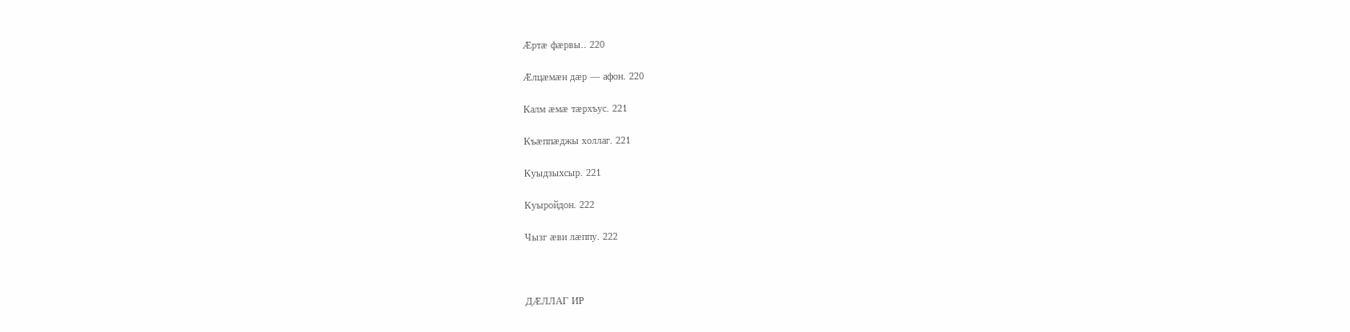Æртæ фæрвы.. 220

Æлцæмæн дæр — афон. 220

Калм æмæ тæрхъус. 221

Къæппæджы холлаг. 221

Куыдзыхсыр. 221

Куыройдон. 222

Чызг æви лæппу. 222



ДÆЛЛАГ ИР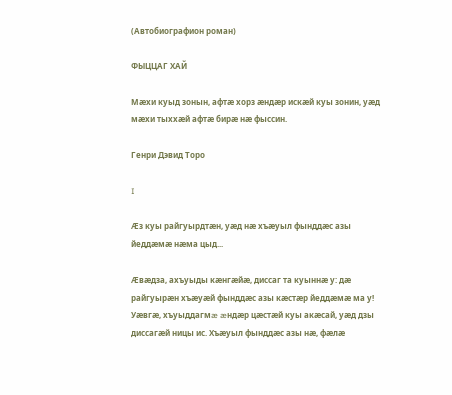(Автобиографион роман)

ФЫЦЦАГ ХАЙ

Мæхи куыд зонын, афтæ хорз æндæр искæй куы зонин, уæд мæхи тыххæй афтæ бирæ нæ фыссин.

Генри Дэвид Торо

I

Æз куы райгуырдтæн, уæд нæ хъæуыл фынддæс азы йеддæмæ нæма цыд...

Æвæдза, ахъуыды кæнгæйæ, диссаг та куыннæ у: дæ райгуырæн хъæуæй фынддæс азы кæстæр йеддæмæ ма у! Уæвгæ, хъуыддагмæ æндæр цæстæй куы акæсай, уæд дзы диссагæй ницы ис. Хъæуыл фынддæс азы нæ, фæлæ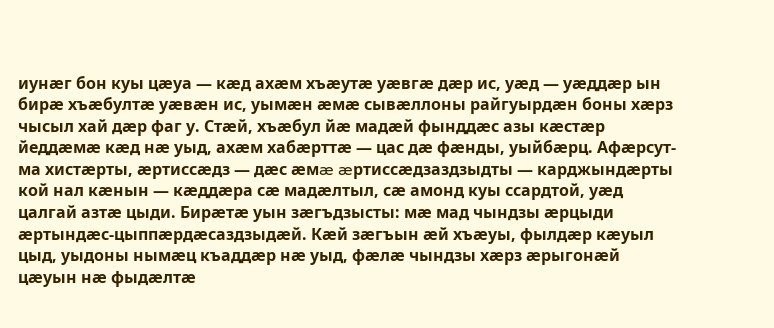иунæг бон куы цæуа — кæд ахæм хъæутæ уæвгæ дæр ис, уæд — уæддæр ын бирæ хъæбултæ уæвæн ис, уымæн æмæ сывæллоны райгуырдæн боны хæрз чысыл хай дæр фаг у. Стæй, хъæбул йæ мадæй фынддæс азы кæстæр йеддæмæ кæд нæ уыд, ахæм хабæрттæ — цас дæ фæнды, уыйбæрц. Афæрсут-ма хистæрты, æртиссæдз — дæс æмæ æртиссæдзаздзыдты — карджындæрты кой нал кæнын — кæддæра сæ мадæлтыл, сæ амонд куы ссардтой, уæд цалгай азтæ цыди. Бирæтæ уын зæгъдзысты: мæ мад чындзы æрцыди æртындæс-цыппæрдæсаздзыдæй. Кæй зæгъын æй хъæуы, фылдæр кæуыл цыд, уыдоны нымæц къаддæр нæ уыд, фæлæ чындзы хæрз æрыгонæй цæуын нæ фыдæлтæ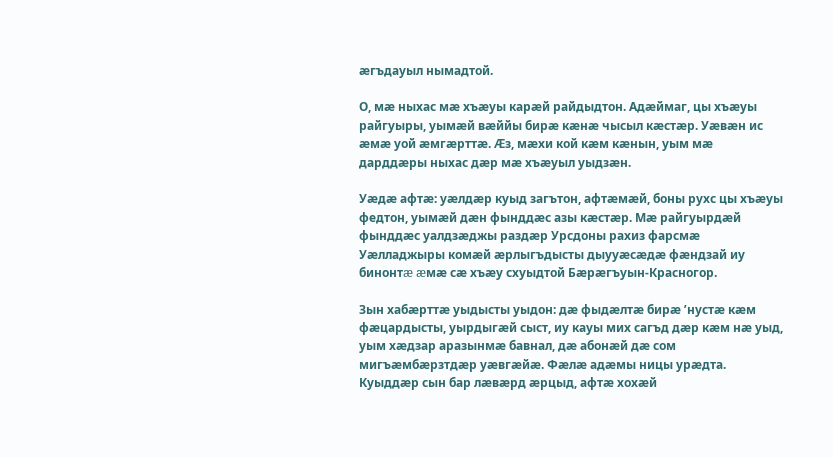æгъдауыл нымадтой.

О, мæ ныхас мæ хъæуы карæй райдыдтон. Адæймаг, цы хъæуы райгуыры, уымæй вæййы бирæ кæнæ чысыл кæстæр. Уæвæн ис æмæ уой æмгæрттæ. Æз, мæхи кой кæм кæнын, уым мæ дарддæры ныхас дæр мæ хъæуыл уыдзæн.

Уæдæ афтæ: уæлдæр куыд загътон, афтæмæй, боны рухс цы хъæуы федтон, уымæй дæн фынддæс азы кæстæр. Мæ райгуырдæй фынддæс уалдзæджы раздæр Урсдоны рахиз фарсмæ Уæлладжыры комæй æрлыгъдысты дыууæсæдæ фæндзай иу бинонтæ æмæ сæ хъæу схуыдтой Бæрæгъуын-Красногор.

Зын хабæрттæ уыдысты уыдон: дæ фыдæлтæ бирæ ’нустæ кæм фæцардысты, уырдыгæй сыст, иу кауы мих сагъд дæр кæм нæ уыд, уым хæдзар аразынмæ бавнал, дæ абонæй дæ сом мигъæмбæрзтдæр уæвгæйæ. Фæлæ адæмы ницы урæдта. Куыддæр сын бар лæвæрд æрцыд, афтæ хохæй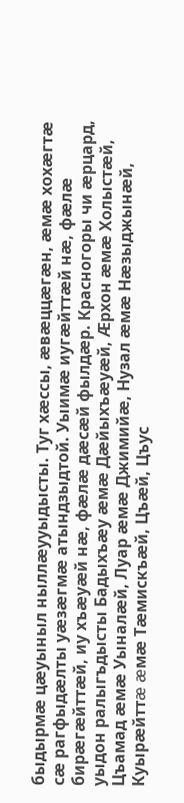быдырмæ цæуыныл ныллæууыдысты. Туг хæссы, æвæццæгæн, æмæ хохæгтæ сæ рагфыдæлты уæзæгмæ атындзыдтой. Уыимæ иугæйттæй нæ, фæлæ бирæгæйттæй, иу хъæуæй нæ, фæлæ дæсæй фылдæр. Красногоры чи æрцард, уыдон ралыгъдысты Бадыхъæу æмæ Дæйыхъæуæй, Æрхон æмæ Холыстæй, Цъамад æмæ Уыналæй, Луар æмæ Джимийæ, Нузал æмæ Нæзыджынæй, Куырæйттæ æмæ Тæмискъæй, Цъæй, Цъус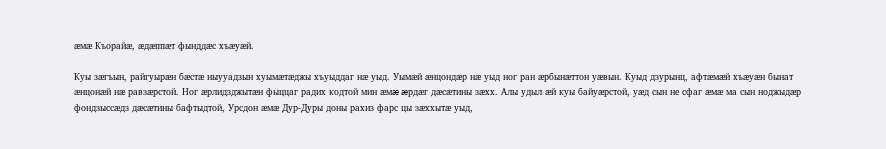æмæ Къорайæ, æдæппæт фынддæс хъæуæй.

Куы зæгъын, райгуырæн бæстæ ныууадзын хуымæтæджы хъуыддаг нæ уыд. Уымæй æнцондæр нæ уыд ног ран æрбынæттон уæвын. Куыд дзурынц, афтæмæй хъæуæн бынат æнцонæй нæ равзæрстой. Ног æрлидзджытæн фыццаг радих кодтой мин æмæ æрдæг дæсæтины зæхх. Алы удыл æй куы байуæрстой, уæд сын не сфаг æмæ ма сын ноджыдæр фондзыссæдз дæсæтины бафтыдтой, Урсдон æмæ Дур-Дуры доны рахиз фарс цы зæххытæ уыд,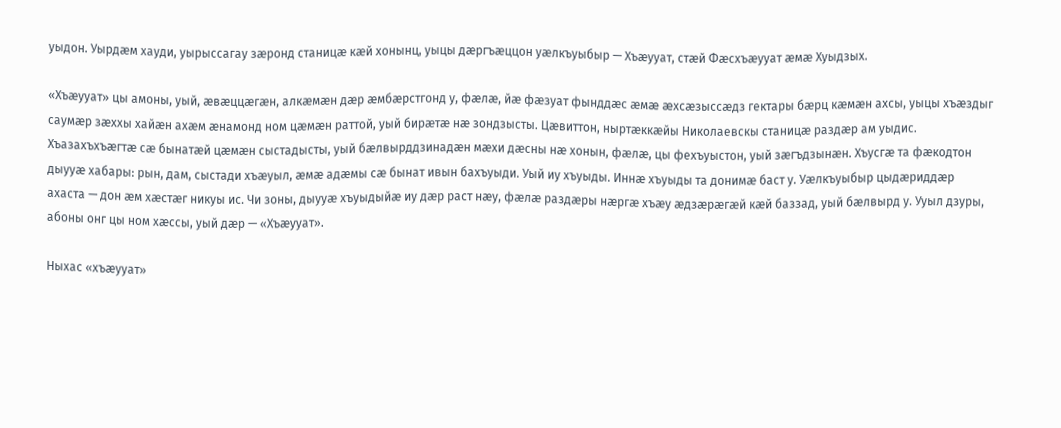уыдон. Уырдæм хауди, уырыссагау зæронд станицæ кæй хонынц, уыцы дæргъæццон уæлкъуыбыр — Хъæууат, стæй Фæсхъæууат æмæ Хуыдзых.

«Хъæууат» цы амоны, уый, æвæццæгæн, алкæмæн дæр æмбæрстгонд у, фæлæ, йæ фæзуат фынддæс æмæ æхсæзыссæдз гектары бæрц кæмæн ахсы, уыцы хъæздыг саумæр зæххы хайæн ахæм æнамонд ном цæмæн раттой, уый бирæтæ нæ зондзысты. Цæвиттон, ныртæккæйы Николаевскы станицæ раздæр ам уыдис. Хъазахъхъæгтæ сæ бынатæй цæмæн сыстадысты, уый бæлвырддзинадæн мæхи дæсны нæ хонын, фæлæ, цы фехъуыстон, уый зæгъдзынæн. Хъусгæ та фæкодтон дыууæ хабары: рын, дам, сыстади хъæуыл, æмæ адæмы сæ бынат ивын бахъуыди. Уый иу хъуыды. Иннæ хъуыды та донимæ баст у. Уæлкъуыбыр цыдæриддæр ахаста — дон æм хæстæг никуы ис. Чи зоны, дыууæ хъуыдыйæ иу дæр раст нæу, фæлæ раздæры нæргæ хъæу æдзæрæгæй кæй баззад, уый бæлвырд у. Ууыл дзуры, абоны онг цы ном хæссы, уый дæр — «Хъæууат».

Ныхас «хъæууат»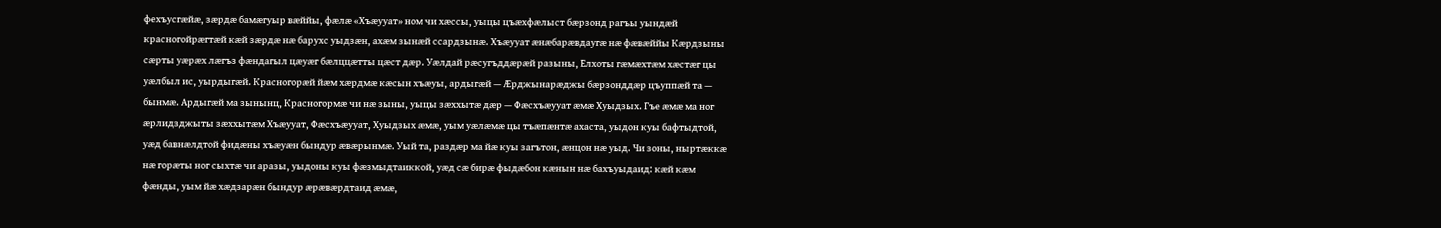фехъусгæйæ, зæрдæ бамæгуыр вæййы, фæлæ «Хъæууат» ном чи хæссы, уыцы цъæхфæлыст бæрзонд рагъы уындæй красногойрæгтæй кæй зæрдæ нæ барухс уыдзæн, ахæм зынæй ссардзынæ. Хъæууат æнæбарæвдаугæ нæ фæвæййы Кæрдзыны сæрты уæрæх лæгъз фæндагыл цæуæг бæлццæтты цæст дæр. Уæлдай рæсугъддæрæй разыны, Елхоты гæмæхтæм хæстæг цы уæлбыл ис, уырдыгæй. Красногорæй йæм хæрдмæ кæсын хъæуы, ардыгæй — Æрджынарæджы бæрзонддæр цъуппæй та — бынмæ. Ардыгæй ма зынынц, Красногормæ чи нæ зыны, уыцы зæххытæ дæр — Фæсхъæууат æмæ Хуыдзых. Гъе æмæ ма ног æрлидзджыты зæххытæм Хъæууат, Фæсхъæууат, Хуыдзых æмæ, уым уæлæмæ цы тъæпæнтæ ахаста, уыдон куы бафтыдтой, уæд бавнæлдтой фидæны хъæуæн бындур æвæрынмæ. Уый та, раздæр ма йæ куы загътон, æнцон нæ уыд. Чи зоны, ныртæккæ нæ горæты ног сыхтæ чи аразы, уыдоны куы фæзмыдтаиккой, уæд сæ бирæ фыдæбон кæнын нæ бахъуыдаид: кæй кæм фæнды, уым йæ хæдзарæн бындур æрæвæрдтаид æмæ,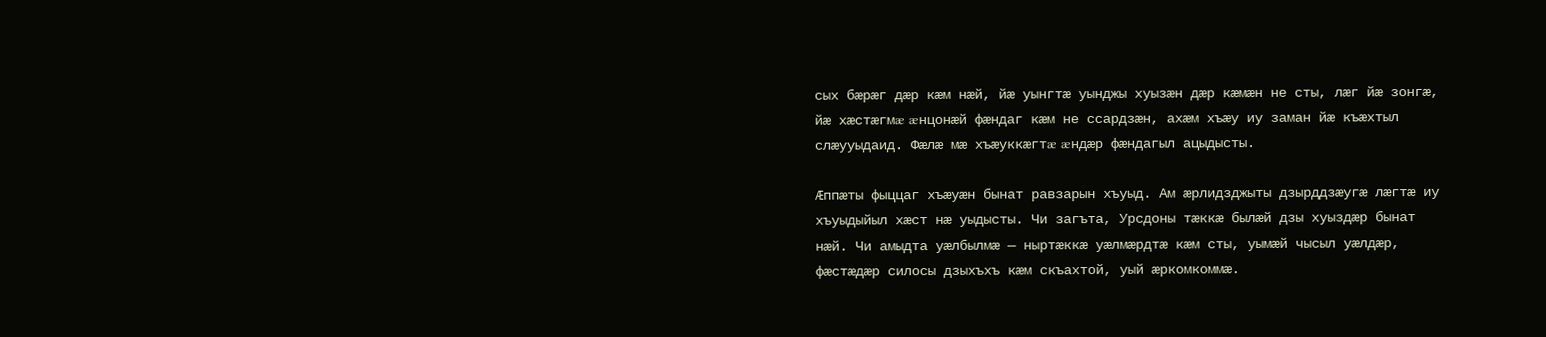сых бæрæг дæр кæм нæй, йæ уынгтæ уынджы хуызæн дæр кæмæн не сты, лæг йæ зонгæ, йæ хæстæгмæ æнцонæй фæндаг кæм не ссардзæн, ахæм хъæу иу заман йæ къæхтыл слæууыдаид. Фæлæ мæ хъæуккæгтæ æндæр фæндагыл ацыдысты.

Æппæты фыццаг хъæуæн бынат равзарын хъуыд. Ам æрлидзджыты дзырддзæугæ лæгтæ иу хъуыдыйыл хæст нæ уыдысты. Чи загъта, Урсдоны тæккæ былæй дзы хуыздæр бынат нæй. Чи амыдта уæлбылмæ — ныртæккæ уæлмæрдтæ кæм сты, уымæй чысыл уæлдæр, фæстæдæр силосы дзыхъхъ кæм скъахтой, уый æркомкоммæ.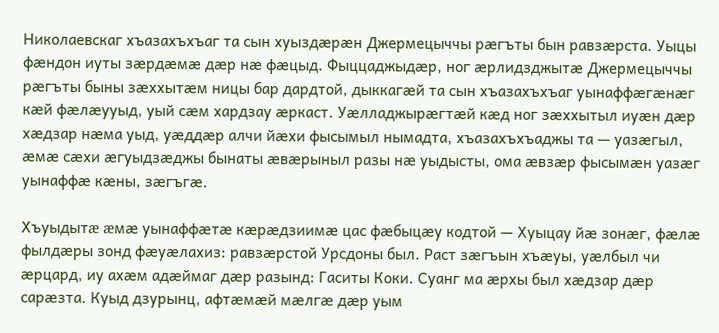Николаевскаг хъазахъхъаг та сын хуыздæрæн Джермецыччы рæгъты бын равзæрста. Уыцы фæндон иуты зæрдæмæ дæр нæ фæцыд. Фыццаджыдæр, ног æрлидзджытæ Джермецыччы рæгъты быны зæххытæм ницы бар дардтой, дыккагæй та сын хъазахъхъаг уынаффæгæнæг кæй фæлæууыд, уый сæм хардзау æркаст. Уæлладжырæгтæй кæд ног зæххытыл иуæн дæр хæдзар нæма уыд, уæддæр алчи йæхи фысымыл нымадта, хъазахъхъаджы та — уазæгыл, æмæ сæхи æгуыдзæджы бынаты æвæрыныл разы нæ уыдысты, ома æвзæр фысымæн уазæг уынаффæ кæны, зæгъгæ.

Хъуыдытæ æмæ уынаффæтæ кæрæдзиимæ цас фæбыцæу кодтой — Хуыцау йæ зонæг, фæлæ фылдæры зонд фæуæлахиз: равзæрстой Урсдоны был. Раст зæгъын хъæуы, уæлбыл чи æрцард, иу ахæм адæймаг дæр разынд: Гаситы Коки. Суанг ма æрхы был хæдзар дæр сарæзта. Куыд дзурынц, афтæмæй мæлгæ дæр уым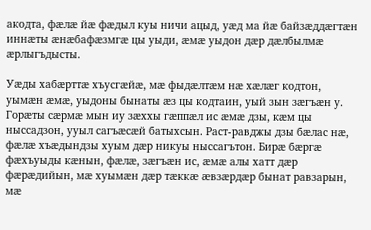акодта, фæлæ йæ фæдыл куы ничи ацыд, уæд ма йæ байзæддæгтæн иннæты æнæбафæзмгæ цы уыди, æмæ уыдон дæр дæлбылмæ æрлыгъдысты.

Уæды хабæрттæ хъусгæйæ, мæ фыдæлтæм нæ хæлæг кодтон, уымæн æмæ, уыдоны бынаты æз цы кодтаин, уый зын зæгъæн у. Горæты сæрмæ мын иу зæххы гæппæл ис æмæ дзы, кæм цы ныссадзон, ууыл сагъæсæй батыхсын. Раст-равджы дзы бæлас нæ, фæлæ хъæдындзы хуым дæр никуы ныссагътон. Бирæ бæргæ фæхъуыды кæнын, фæлæ, зæгъæн ис, æмæ алы хатт дæр фæрæдийын, мæ хуымæн дæр тæккæ æвзæрдæр бынат равзарын, мæ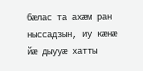бæлас та ахæм ран ныссадзын, иу кæнæ йæ дыууæ хатты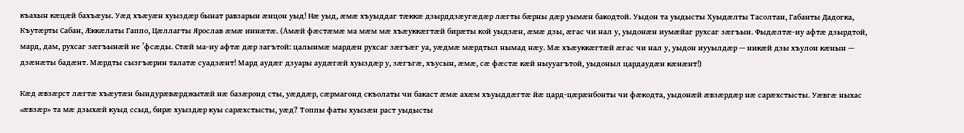къахын кæцæй бахъæуы. Уæд хъæуæн хуыздæр бынат равзарын æнцон уыд! Нæ уыд, æмæ хъуыддаг тæккæ дзырддзæугæдæр лæгты бæрны дæр уымæн бакодтой. Уыдон та уыдысты Хуыдæлты Тасолтан, Габанты Дадогка, Къутæрты Сабан, Æккæлаты Гаппо, Цæллагты Ярослав æмæ иннæтæ. (Амæй фæстæмæ ма мæм мæ хъæуккæгтæй бирæты кой уыдзæн, æмæ дзы, æгас чи нал у, уыдонæн иумæйаг рухсаг зæгъын. Фыдæлтæ-иу афтæ дзырдтой, мард, дам, рухсаг зæгъынæй не ’фсæды. Стæй ма-иу афтæ дæр загътой: цалынмæ мардæн рухсаг зæгъæг уа, уæдмæ мæрдтыл нымад нæу. Мæ хъæуккæгтæй æгас чи нал у, уыдон иууылдæр — никæй дзы хъулон кæнын — дзæнæты бадæнт. Мæрдты сызгъæрин талатæ суадзæнт! Мард аудæг дзуары аудæгæй хуыздæр у, зæгъгæ, хъусын, æмæ, сæ фæстæ кæй ныууагътой, уыдоныл цардаудæн кæнæнт!)

Кæд æвзæрст лæгтæ хъæутæн бындурæвæрджытæй нæ базæронд сты, уæддæр, сæрмагонд скъолаты чи бакаст æмæ ахæм хъуыддæгтæ йæ цард-цæрæнбонты чи фæкодта, уыдонæй æвзæрдæр нæ сарæхстысты. Уæвгæ ныхас «æвзæр» та мæ дзыхæй куыд ссыд, бирæ хуыздæр куы сарæхстысты, уæд? Топпы фаты хуызæн раст уыдысты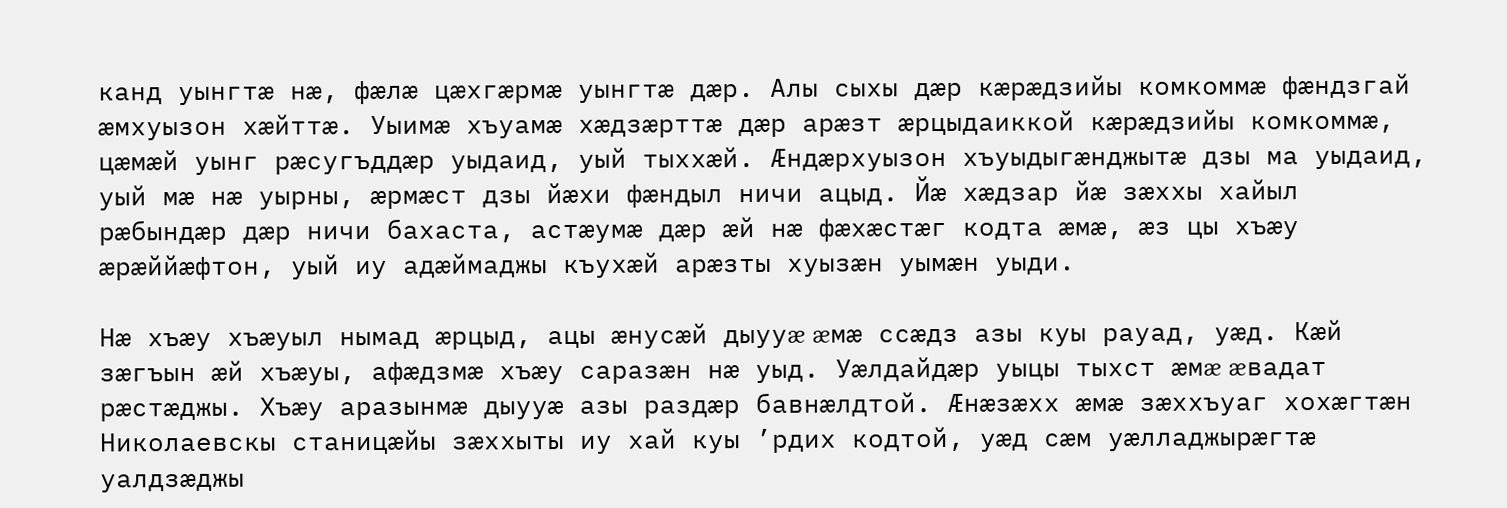канд уынгтæ нæ, фæлæ цæхгæрмæ уынгтæ дæр. Алы сыхы дæр кæрæдзийы комкоммæ фæндзгай æмхуызон хæйттæ. Уыимæ хъуамæ хæдзæрттæ дæр арæзт æрцыдаиккой кæрæдзийы комкоммæ, цæмæй уынг рæсугъддæр уыдаид, уый тыххæй. Æндæрхуызон хъуыдыгæнджытæ дзы ма уыдаид, уый мæ нæ уырны, æрмæст дзы йæхи фæндыл ничи ацыд. Йæ хæдзар йæ зæххы хайыл рæбындæр дæр ничи бахаста, астæумæ дæр æй нæ фæхæстæг кодта æмæ, æз цы хъæу æрæййæфтон, уый иу адæймаджы къухæй арæзты хуызæн уымæн уыди.

Нæ хъæу хъæуыл нымад æрцыд, ацы æнусæй дыууæ æмæ ссæдз азы куы рауад, уæд. Кæй зæгъын æй хъæуы, афæдзмæ хъæу саразæн нæ уыд. Уæлдайдæр уыцы тыхст æмæ æвадат рæстæджы. Хъæу аразынмæ дыууæ азы раздæр бавнæлдтой. Æнæзæхх æмæ зæххъуаг хохæгтæн Николаевскы станицæйы зæххыты иу хай куы ’рдих кодтой, уæд сæм уæлладжырæгтæ уалдзæджы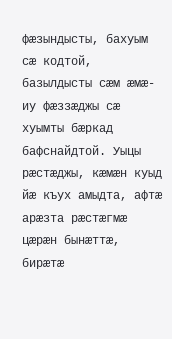фæзындысты, бахуым сæ кодтой, базылдысты сæм æмæ-иу фæззæджы сæ хуымты бæркад бафснайдтой. Уыцы рæстæджы, кæмæн куыд йæ къух амыдта, афтæ арæзта рæстæгмæ цæрæн бынæттæ, бирæтæ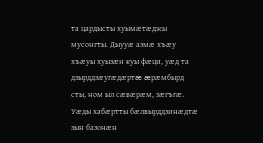та цардысты хуымæтæджы мусонгты. Дыууæ азмæ хъæу хъæуы хуызæн куы фæци, уæд та дзырддзæугæдæртæ æрæмбырд сты, ном ыл сæвæрæм, зæгъгæ. Уæды хабæртты бæлвырддзинæдтæ зын базонæн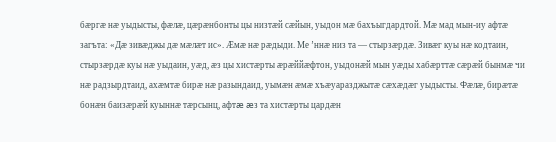бæргæ нæ уыдысты, фæлæ, цæрæнбонты цы низтæй сæйын, уыдон мæ бахъыгдардтой. Мæ мад мын-иу афтæ загъта: «Дæ зивæджы дæ мæлæт ис». Æмæ нæ рæдыди. Ме ’ннæ низ та — стырзæрдæ. Зивæг куы нæ кодтаин, стырзæрдæ куы нæ уыдаин, уæд, æз цы хистæрты æрæййæфтон, уыдонæй мын уæды хабæрттæ сæрæй бынмæ чи нæ радзырдтаид, ахæмтæ бирæ нæ разындаид, уымæн æмæ хъæуаразджытæ сæхæдæг уыдысты. Фæлæ, бирæтæ бонæн баизæрæй куыннæ тæрсынц, афтæ æз та хистæрты цардæн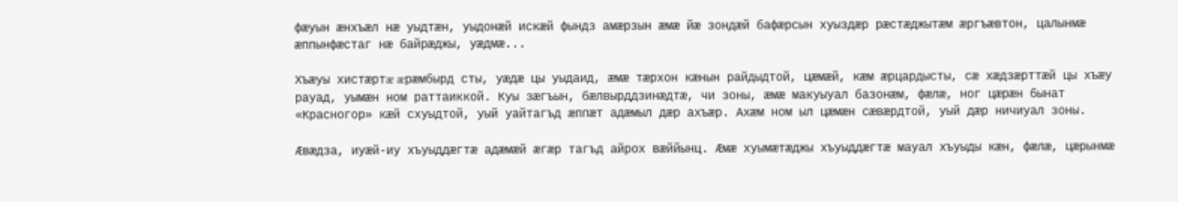фæуын æнхъæл нæ уыдтæн, уыдонæй искæй фындз амæрзын æмæ йæ зондæй бафæрсын хуыздæр рæстæджытæм æргъæвтон, цалынмæ æппынфæстаг нæ байрæджы, уæдмæ...

Хъæуы хистæртæ æрæмбырд сты, уæдæ цы уыдаид, æмæ тæрхон кæнын райдыдтой, цæмæй, кæм æрцардысты, сæ хæдзæрттæй цы хъæу рауад, уымæн ном раттаиккой. Куы зæгъын, бæлвырддзинæдтæ, чи зоны, æмæ макуыуал базонæм, фæлæ, ног цæрæн бынат «Красногор» кæй схуыдтой, уый уайтагъд æппæт адæмыл дæр ахъæр. Ахæм ном ыл цæмæн сæвæрдтой, уый дæр ничиуал зоны.

Æвæдза, иуæй-иу хъуыддæгтæ адæмæй æгæр тагъд айрох вæййынц. Æмæ хуымæтæджы хъуыддæгтæ мауал хъуыды кæн, фæлæ, цæрынмæ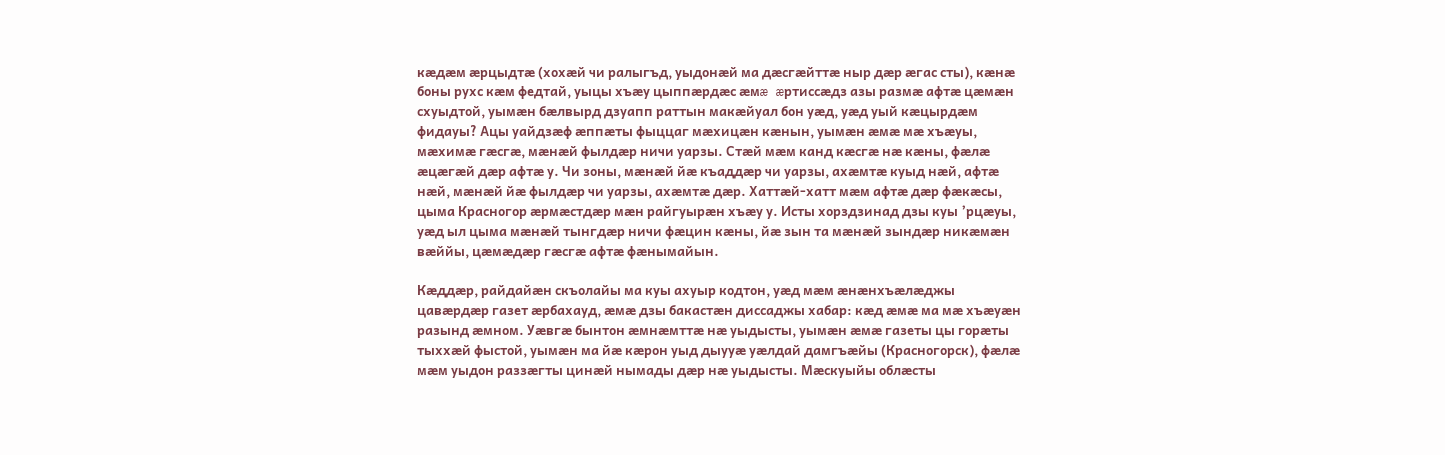кæдæм æрцыдтæ (хохæй чи ралыгъд, уыдонæй ма дæсгæйттæ ныр дæр æгас сты), кæнæ боны рухс кæм федтай, уыцы хъæу цыппæрдæс æмæ æртиссæдз азы размæ афтæ цæмæн схуыдтой, уымæн бæлвырд дзуапп раттын макæйуал бон уæд, уæд уый кæцырдæм фидауы? Ацы уайдзæф æппæты фыццаг мæхицæн кæнын, уымæн æмæ мæ хъæуы, мæхимæ гæсгæ, мæнæй фылдæр ничи уарзы. Стæй мæм канд кæсгæ нæ кæны, фæлæ æцæгæй дæр афтæ у. Чи зоны, мæнæй йæ къаддæр чи уарзы, ахæмтæ куыд нæй, афтæ нæй, мæнæй йæ фылдæр чи уарзы, ахæмтæ дæр. Хаттæй-хатт мæм афтæ дæр фæкæсы, цыма Красногор æрмæстдæр мæн райгуырæн хъæу у. Исты хорздзинад дзы куы ’рцæуы, уæд ыл цыма мæнæй тынгдæр ничи фæцин кæны, йæ зын та мæнæй зындæр никæмæн вæййы, цæмæдæр гæсгæ афтæ фæнымайын.

Кæддæр, райдайæн скъолайы ма куы ахуыр кодтон, уæд мæм æнæнхъæлæджы цавæрдæр газет æрбахауд, æмæ дзы бакастæн диссаджы хабар: кæд æмæ ма мæ хъæуæн разынд æмном. Уæвгæ бынтон æмнæмттæ нæ уыдысты, уымæн æмæ газеты цы горæты тыххæй фыстой, уымæн ма йæ кæрон уыд дыууæ уæлдай дамгъæйы (Красногорск), фæлæ мæм уыдон раззæгты цинæй нымады дæр нæ уыдысты. Мæскуыйы облæсты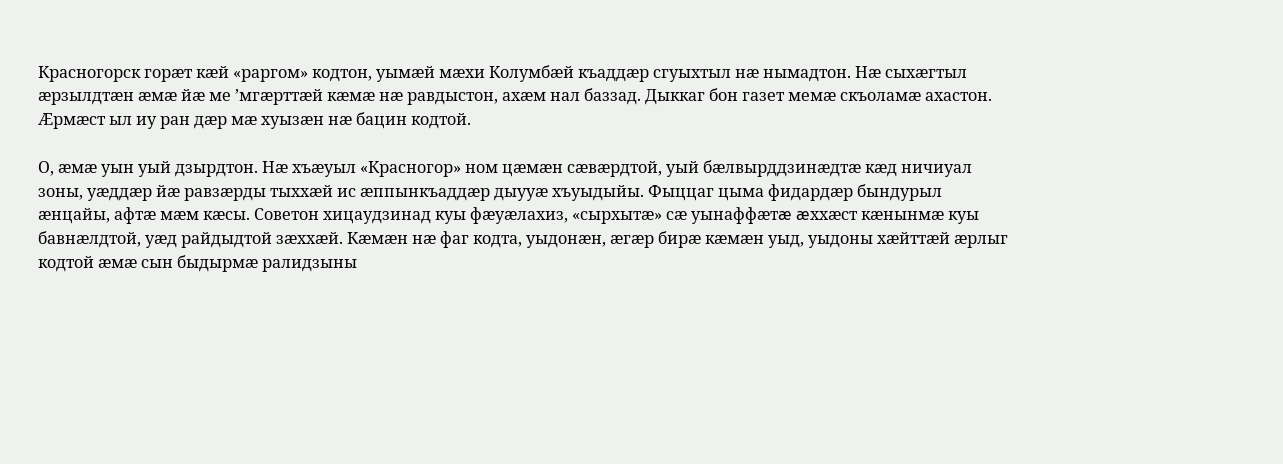Красногорск горæт кæй «раргом» кодтон, уымæй мæхи Колумбæй къаддæр сгуыхтыл нæ нымадтон. Нæ сыхæгтыл æрзылдтæн æмæ йæ ме ’мгæрттæй кæмæ нæ равдыстон, ахæм нал баззад. Дыккаг бон газет мемæ скъоламæ ахастон. Æрмæст ыл иу ран дæр мæ хуызæн нæ бацин кодтой.

О, æмæ уын уый дзырдтон. Нæ хъæуыл «Красногор» ном цæмæн сæвæрдтой, уый бæлвырддзинæдтæ кæд ничиуал зоны, уæддæр йæ равзæрды тыххæй ис æппынкъаддæр дыууæ хъуыдыйы. Фыццаг цыма фидардæр бындурыл æнцайы, афтæ мæм кæсы. Советон хицаудзинад куы фæуæлахиз, «сырхытæ» сæ уынаффæтæ æххæст кæнынмæ куы бавнæлдтой, уæд райдыдтой зæххæй. Кæмæн нæ фаг кодта, уыдонæн, æгæр бирæ кæмæн уыд, уыдоны хæйттæй æрлыг кодтой æмæ сын быдырмæ ралидзыны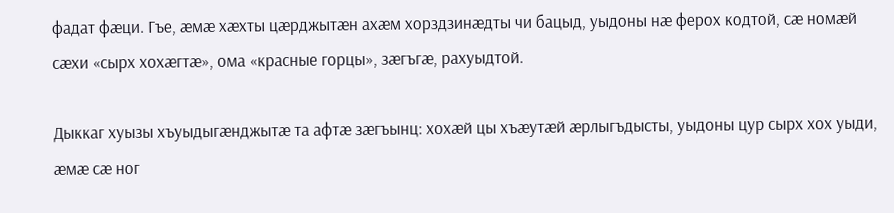фадат фæци. Гъе, æмæ хæхты цæрджытæн ахæм хорздзинæдты чи бацыд, уыдоны нæ ферох кодтой, сæ номæй сæхи «сырх хохæгтæ», ома «красные горцы», зæгъгæ, рахуыдтой.

Дыккаг хуызы хъуыдыгæнджытæ та афтæ зæгъынц: хохæй цы хъæутæй æрлыгъдысты, уыдоны цур сырх хох уыди, æмæ сæ ног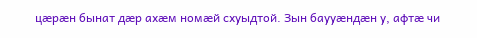цæрæн бынат дæр ахæм номæй схуыдтой. Зын баууæндæн у, афтæ чи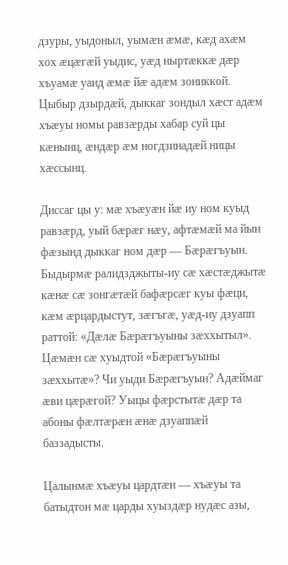дзуры, уыдоныл, уымæн æмæ, кæд ахæм хох æцæгæй уыдис, уæд ныртæккæ дæр хъуамæ уаид æмæ йæ адæм зониккой. Цыбыр дзырдæй, дыккаг зондыл хæст адæм хъæуы номы равзæрды хабар суй цы кæнынц, æндæр æм ногдзинадæй ницы хæссынц.

Диссаг цы у: мæ хъæуæн йæ иу ном куыд равзæрд, уый бæрæг нæу, афтæмæй ма йын фæзынд дыккаг ном дæр — Бæрæгъуын. Быдырмæ ралидзджыты-иу сæ хæстæджытæ кæнæ сæ зонгæтæй бафæрсæг куы фæци, кæм æрцардыстут, зæгъгæ, уæд-иу дзуапп раттой: «Дæлæ Бæрæгъуыны зæххытыл». Цæмæн сæ хуыдтой «Бæрæгъуыны зæххытæ»? Чи уыди Бæрæгъуын? Адæймаг æви цæрæгой? Уыцы фæрстытæ дæр та абоны фæлтæрæн æнæ дзуаппæй баззадысты.

Цалынмæ хъæуы цардтæн — хъæуы та батыдтон мæ царды хуыздæр нудæс азы,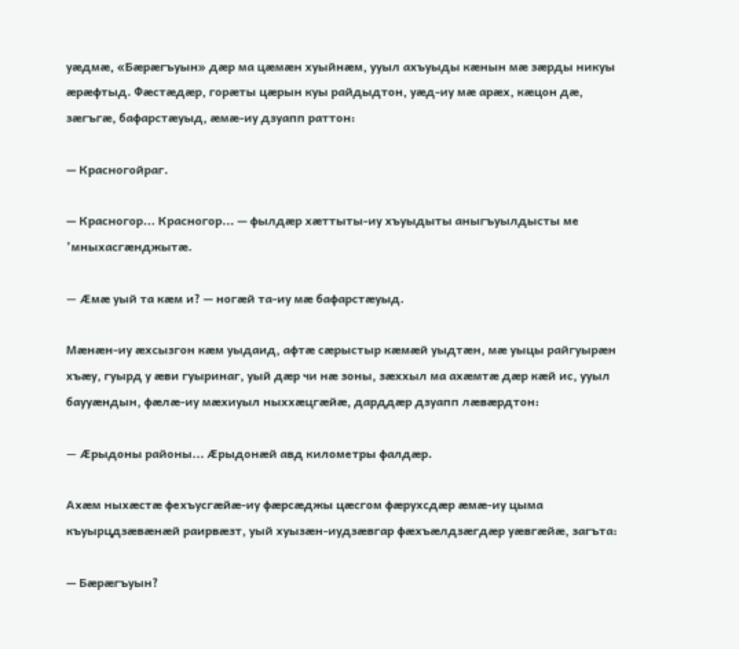уæдмæ, «Бæрæгъуын» дæр ма цæмæн хуыйнæм, ууыл ахъуыды кæнын мæ зæрды никуы æрæфтыд. Фæстæдæр, горæты цæрын куы райдыдтон, уæд-иу мæ арæх, кæцон дæ, зæгъгæ, бафарстæуыд, æмæ-иу дзуапп раттон:

— Красногойраг.

— Красногор... Красногор... — фылдæр хæттыты-иу хъуыдыты аныгъуылдысты ме ’мныхасгæнджытæ.

— Æмæ уый та кæм и? — ногæй та-иу мæ бафарстæуыд.

Мæнæн-иу æхсызгон кæм уыдаид, афтæ сæрыстыр кæмæй уыдтæн, мæ уыцы райгуырæн хъæу, гуырд у æви гуыринаг, уый дæр чи нæ зоны, зæххыл ма ахæмтæ дæр кæй ис, ууыл баууæндын, фæлæ-иу мæхиуыл ныххæцгæйæ, дарддæр дзуапп лæвæрдтон:

— Æрыдоны районы... Æрыдонæй авд километры фалдæр.

Ахæм ныхæстæ фехъусгæйæ-иу фæрсæджы цæсгом фæрухсдæр æмæ-иу цыма къуырцдзæвæнæй раирвæзт, уый хуызæн-иудзæвгар фæхъæлдзæгдæр уæвгæйæ, загъта:

— Бæрæгъуын?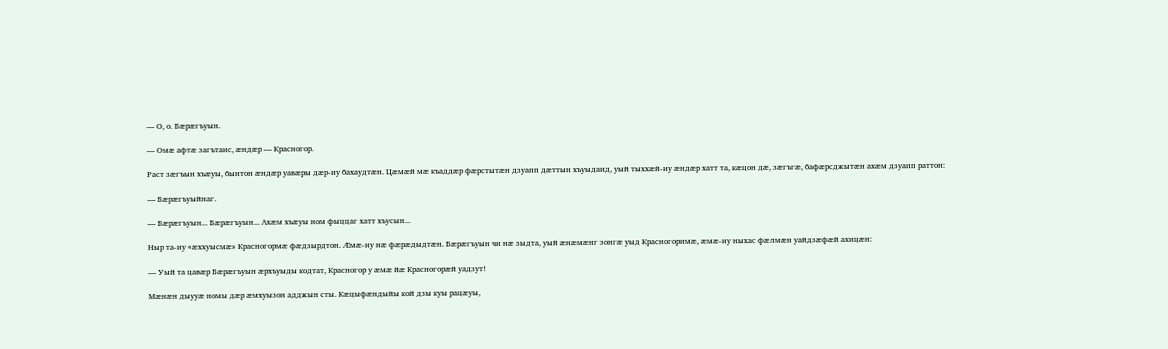— О, о. Бæрæгъуын.

— Омæ афтæ загътаис, æндæр — Красногор.

Раст зæгъын хъæуы, бынтон æндæр уавæры дæр-иу бахаудтæн. Цæмæй мæ къаддæр фæрстытæн дзуапп дæттын хъуыдаид, уый тыххæй-иу æндæр хатт та, кæцон дæ, зæгъгæ, бафæрсджытæн ахæм дзуапп раттон:

— Бæрæгъуыйнаг.

— Бæрæгъуын... Бæрæгъуын... Ахæм хъæуы ном фыццаг хатт хъусын...

Ныр та-иу «æххуысмæ» Красногормæ фæдзырдтон. Æмæ-иу нæ фæрæдыдтæн. Бæрæгъуын чи нæ зыдта, уый æнæмæнг зонгæ уыд Красногоримæ, æмæ-иу ныхас фæлмæн уайдзæфæй ахицæн:

— Уый та цавæр Бæрæгъуын æрхъуыды кодтат, Красногор у æмæ йæ Красногорæй уадзут!

Мæнæн дыууæ номы дæр æмхуызон адджын сты. Кæцыфæндыйы кой дзы куы рацæуы,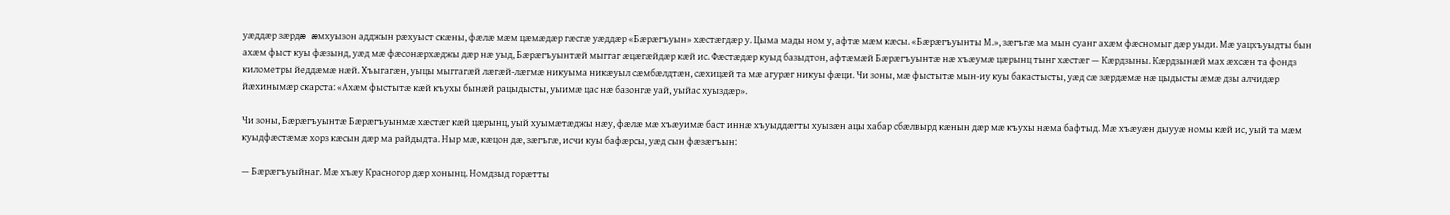уæддæр зæрдæ æмхуызон адджын рæхуыст скæны, фæлæ мæм цæмæдæр гæсгæ уæддæр «Бæрæгъуын» хæстæгдæр у. Цыма мады ном у, афтæ мæм кæсы. «Бæрæгъуынты М.», зæгъгæ ма мын суанг ахæм фæсномыг дæр уыди. Мæ уацхъуыдты бын ахæм фыст куы фæзынд, уæд мæ фæсонæрхæджы дæр нæ уыд, Бæрæгъуынтæй мыггаг æцæгæйдæр кæй ис. Фæстæдæр куыд базыдтон, афтæмæй Бæрæгъуынтæ нæ хъæумæ цæрынц тынг хæстæг — Кæрдзыны. Кæрдзынæй мах æхсæн та фондз километры йеддæмæ нæй. Хъыгагæн, уыцы мыггагæй лæгæй-лæгмæ никуыма никæуыл сæмбæлдтæн, сæхицæй та мæ агурæг никуы фæци. Чи зоны, мæ фыстытæ мын-иу куы бакастысты, уæд сæ зæрдæмæ нæ цыдысты æмæ дзы алчидæр йæхинымæр скарста: «Ахæм фыстытæ кæй къухы бынæй рацыдысты, уыимæ цас нæ базонгæ уай, уыйас хуыздæр».

Чи зоны, Бæрæгъуынтæ Бæрæгъуынмæ хæстæг кæй цæрынц, уый хуымæтæджы нæу, фæлæ мæ хъæуимæ баст иннæ хъуыддæгты хуызæн ацы хабар сбæлвырд кæнын дæр мæ къухы нæма бафтыд. Мæ хъæуæн дыууæ номы кæй ис, уый та мæм куыдфæстæмæ хорз кæсын дæр ма райдыдта. Ныр мæ, кæцон дæ, зæгъгæ, исчи куы бафæрсы, уæд сын фæзæгъын:

— Бæрæгъуыйнаг. Мæ хъæу Красногор дæр хонынц. Номдзыд горæтты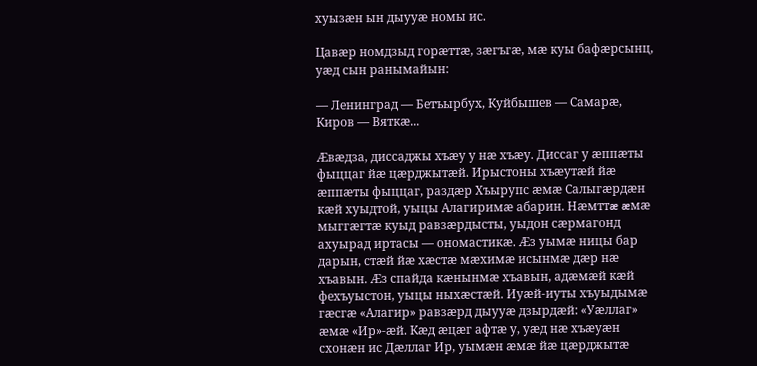хуызæн ын дыууæ номы ис.

Цавæр номдзыд горæттæ, зæгъгæ, мæ куы бафæрсынц, уæд сын ранымайын:

— Ленинград — Бетъырбух, Куйбышев — Самарæ, Киров — Вяткæ...

Æвæдза, диссаджы хъæу у нæ хъæу. Диссаг у æппæты фыццаг йæ цæрджытæй. Ирыстоны хъæутæй йæ æппæты фыццаг, раздæр Хъырупс æмæ Салыгæрдæн кæй хуыдтой, уыцы Алагиримæ абарин. Нæмттæ æмæ мыггæгтæ куыд равзæрдысты, уыдон сæрмагонд ахуырад иртасы — ономастикæ. Æз уымæ ницы бар дарын, стæй йæ хæстæ мæхимæ исынмæ дæр нæ хъавын. Æз спайда кæнынмæ хъавын, адæмæй кæй фехъуыстон, уыцы ныхæстæй. Иуæй-иуты хъуыдымæ гæсгæ «Алагир» равзæрд дыууæ дзырдæй: «Уæллаг» æмæ «Ир»-æй. Кæд æцæг афтæ у, уæд нæ хъæуæн схонæн ис Дæллаг Ир, уымæн æмæ йæ цæрджытæ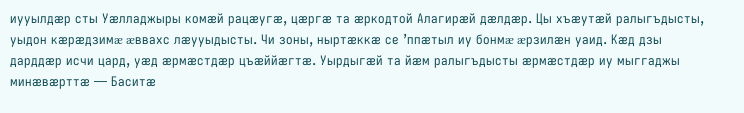иууылдæр сты Уæлладжыры комæй рацæугæ, цæргæ та æркодтой Алагирæй дæлдæр. Цы хъæутæй ралыгъдысты, уыдон кæрæдзимæ æввахс лæууыдысты. Чи зоны, ныртæккæ се ’ппæтыл иу бонмæ æрзилæн уаид. Кæд дзы дарддæр исчи цард, уæд æрмæстдæр цъæййæгтæ. Уырдыгæй та йæм ралыгъдысты æрмæстдæр иу мыггаджы минæвæрттæ — Баситæ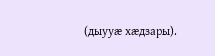(дыууæ хæдзары).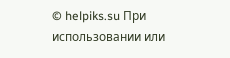© helpiks.su При использовании или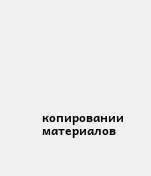копировании материалов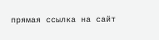прямая ссылка на сайт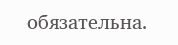обязательна.